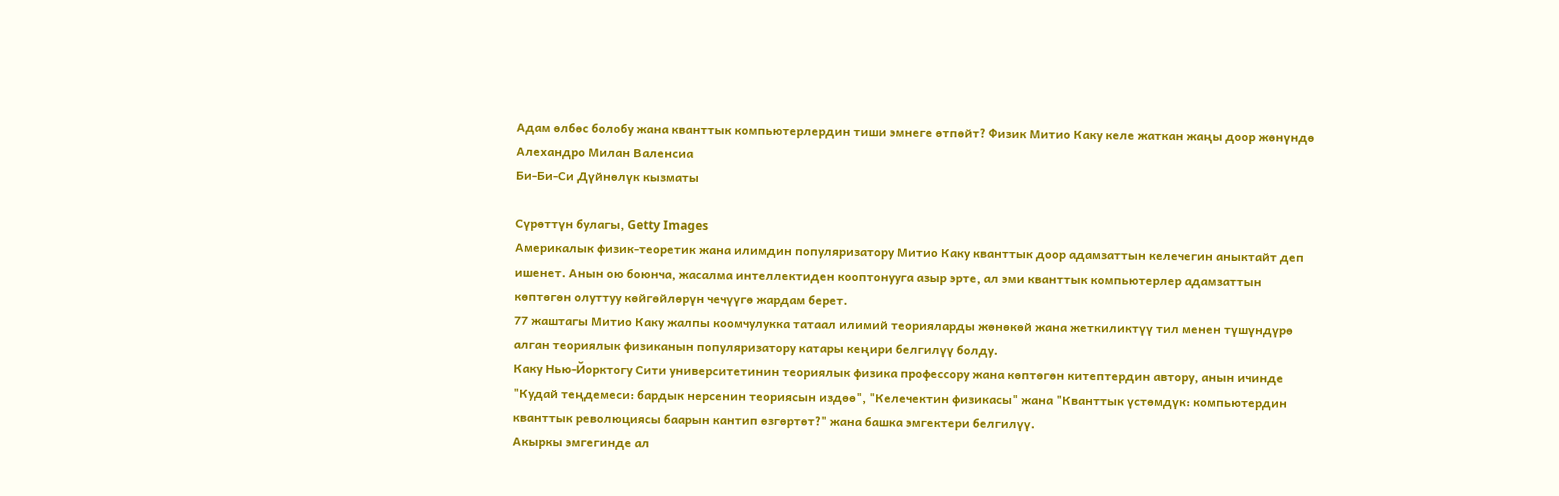Адам өлбөс болобу жана кванттык компьютерлердин тиши эмнеге өтпөйт? Физик Митио Каку келе жаткан жаңы доор жөнүндө
Алехандро Милан Валенсиа
Би-Би-Си Дүйнөлүк кызматы

Сүрөттүн булагы, Getty Images
Америкалык физик-теоретик жана илимдин популяризатору Митио Каку кванттык доор адамзаттын келечегин аныктайт деп ишенет. Анын ою боюнча, жасалма интеллектиден кооптонууга азыр эрте, ал эми кванттык компьютерлер адамзаттын көптөгөн олуттуу көйгөйлөрүн чечүүгө жардам берет.
77 жаштагы Митио Каку жалпы коомчулукка татаал илимий теорияларды жөнөкөй жана жеткиликтүү тил менен түшүндүрө алган теориялык физиканын популяризатору катары кеңири белгилүү болду.
Каку Нью-Йорктогу Сити университетинин теориялык физика профессору жана көптөгөн китептердин автору, анын ичинде "Кудай теңдемеси: бардык нерсенин теориясын издөө", "Келечектин физикасы" жана "Кванттык үстөмдүк: компьютердин кванттык революциясы баарын кантип өзгөртөт?" жана башка эмгектери белгилүү.
Акыркы эмгегинде ал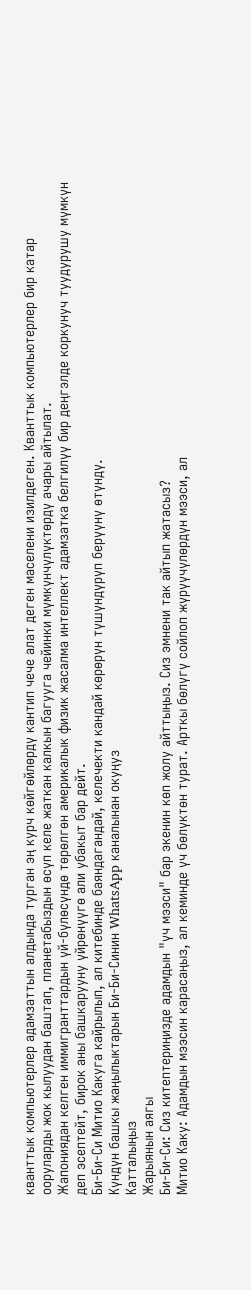кванттык компьютерлер адамзаттын алдында турган эң курч көйгөйлөрдү кантип чече алат деген маселени изилдеген. Кванттык компьютерлер бир катар ооруларды жок кылуудан баштап, планетабыздын өсүп келе жаткан калкын багууга чейинки мүмкүнчүлүктөрдү ачары айтылат.
Жапониядан келген иммигранттардын үй-бүлөсүндө төрөлгөн америкалык физик жасалма интеллект адамзатка белгилүү бир деңгэлде коркунуч туудурушу мүмкүн деп эсептейт, бирок аны башкарууну үйрөнүүгө али убакыт бар дейт.
Би-Би-Си Митио Какуга кайрылып, ал китебинде баяндагандай, келечекти кандай көрөрүн түшүндүрүп берүүнү өтүндү.
Күндүн башкы жаңылыктарын Би-Би-Синин WhatsApp каналынан окуңуз
Катталыңыз
Жарыянын аягы
Би-Би-Си: Сиз китептериңизде адамдын "үч мээси" бар экенин көп жолу айттыңыз. Сиз эмнени так айтып жатасыз?
Митио Каку: Адамдын мээсин карасаңыз, ал кеминде үч бөлүктөн турат. Арткы бөлүгү сойлоп жүрүүчүлөрдүн мээси, ал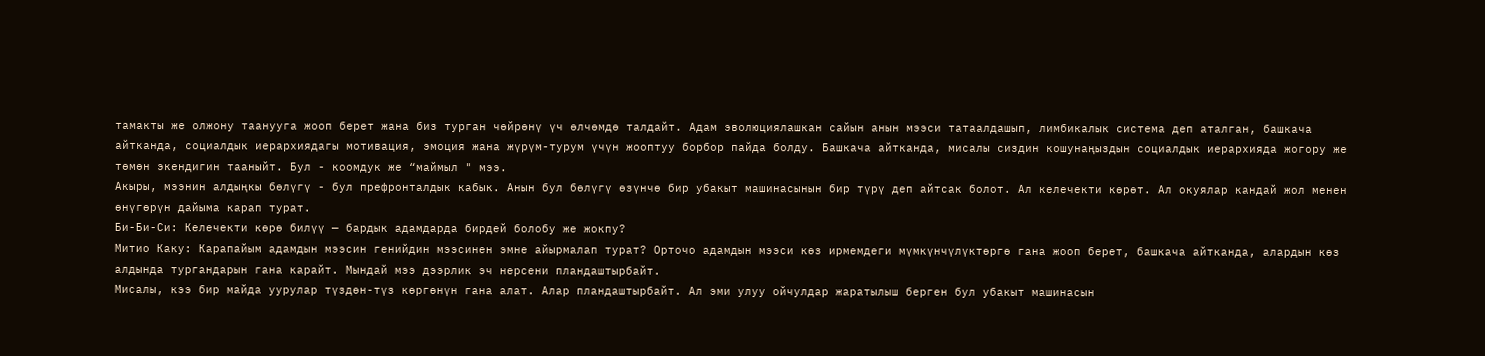тамакты же олжону таанууга жооп берет жана биз турган чөйрөнү үч өлчөмдө талдайт. Адам эволюциялашкан сайын анын мээси татаалдашып, лимбикалык система деп аталган, башкача айтканда, социалдык иерархиядагы мотивация, эмоция жана жүрүм-турум үчүн жооптуу борбор пайда болду. Башкача айтканда, мисалы сиздин кошунаңыздын социалдык иерархияда жогору же төмөн экендигин тааныйт. Бул - коомдук же “маймыл " мээ.
Акыры, мээнин алдыңкы бөлүгү - бул префронталдык кабык. Анын бул бөлүгү өзүнчө бир убакыт машинасынын бир түрү деп айтсак болот. Ал келечекти көрөт. Ал окуялар кандай жол менен өнүгөрүн дайыма карап турат.
Би-Би-Си: Келечекти көрө билүү — бардык адамдарда бирдей болобу же жокпу?
Митио Каку: Карапайым адамдын мээсин генийдин мээсинен эмне айырмалап турат? Орточо адамдын мээси көз ирмемдеги мүмкүнчүлүктөргө гана жооп берет, башкача айтканда, алардын көз алдында тургандарын гана карайт. Мындай мээ дээрлик эч нерсени пландаштырбайт.
Мисалы, кээ бир майда уурулар түздөн-түз көргөнүн гана алат. Алар пландаштырбайт. Ал эми улуу ойчулдар жаратылыш берген бул убакыт машинасын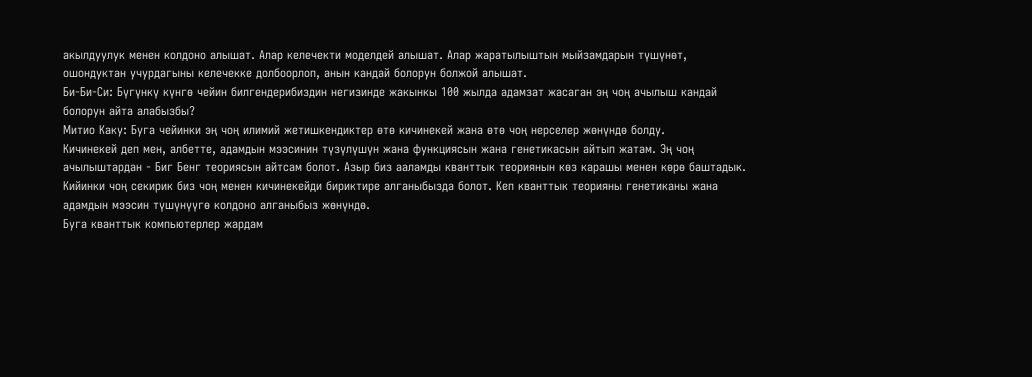акылдуулук менен колдоно алышат. Алар келечекти моделдей алышат. Алар жаратылыштын мыйзамдарын түшүнөт, ошондуктан учурдагыны келечекке долбоорлоп, анын кандай болорун болжой алышат.
Би-Би-Си: Бүгүнкү күнгө чейин билгендерибиздин негизинде жакынкы 100 жылда адамзат жасаган эң чоң ачылыш кандай болорун айта алабызбы?
Митио Каку: Буга чейинки эң чоң илимий жетишкендиктер өтө кичинекей жана өтө чоң нерселер жөнүндө болду.
Кичинекей деп мен, албетте, адамдын мээсинин түзүлүшүн жана функциясын жана генетикасын айтып жатам. Эң чоң ачылыштардан - Биг Бенг теориясын айтсам болот. Азыр биз ааламды кванттык теориянын көз карашы менен көрө баштадык.
Кийинки чоң секирик биз чоң менен кичинекейди бириктире алганыбызда болот. Кеп кванттык теорияны генетиканы жана адамдын мээсин түшүнүүгө колдоно алганыбыз жөнүндө.
Буга кванттык компьютерлер жардам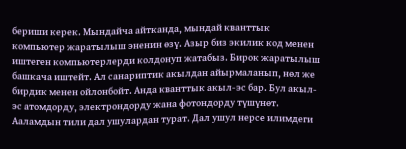бериши керек. Мындайча айтканда, мындай кванттык компьютер жаратылыш эненин өзү. Азыр биз экилик код менен иштеген компьютерлерди колдонуп жатабыз. Бирок жаратылыш башкача иштейт. Ал санариптик акылдан айырмаланып, нөл же бирдик менен ойлонбойт. Анда кванттык акыл-эс бар. Бул акыл-эс атомдорду, электрондорду жана фотондорду түшүнөт. Ааламдын тили дал ушулардан турат. Дал ушул нерсе илимдеги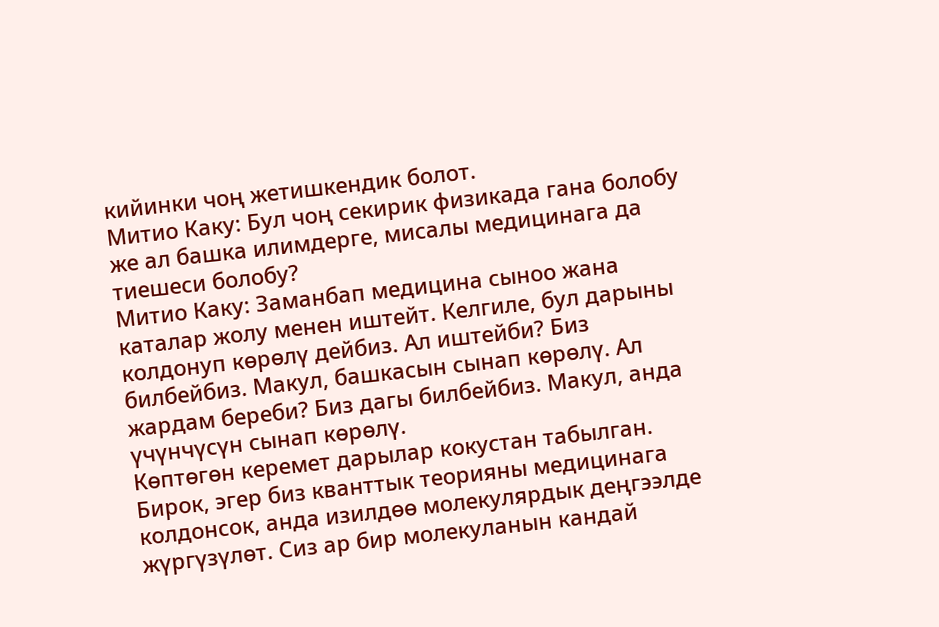кийинки чоң жетишкендик болот.
Митио Каку: Бул чоң секирик физикада гана болобу же ал башка илимдерге, мисалы медицинага да тиешеси болобу?
Митио Каку: Заманбап медицина сыноо жана каталар жолу менен иштейт. Келгиле, бул дарыны колдонуп көрөлү дейбиз. Ал иштейби? Биз билбейбиз. Макул, башкасын сынап көрөлү. Ал жардам береби? Биз дагы билбейбиз. Макул, анда үчүнчүсүн сынап көрөлү.
Көптөгөн керемет дарылар кокустан табылган. Бирок, эгер биз кванттык теорияны медицинага колдонсок, анда изилдөө молекулярдык деңгээлде жүргүзүлөт. Сиз ар бир молекуланын кандай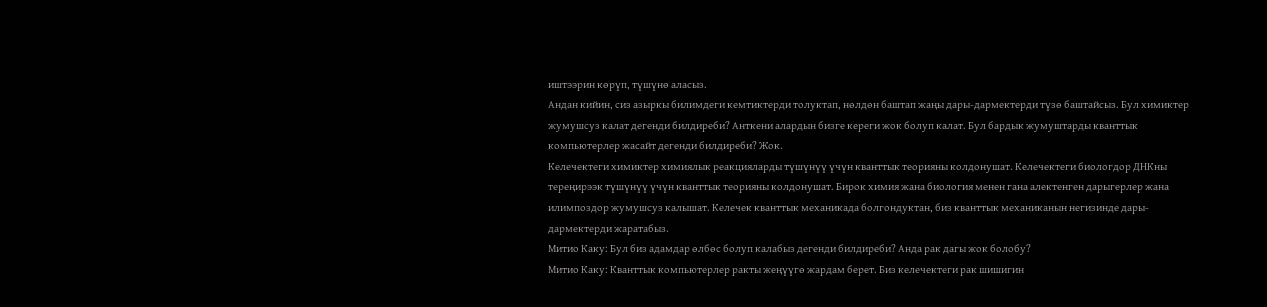иштээрин көрүп, түшүнө аласыз.
Андан кийин, сиз азыркы билимдеги кемтиктерди толуктап, нөлдөн баштап жаңы дары-дармектерди түзө баштайсыз. Бул химиктер жумушсуз калат дегенди билдиреби? Анткени алардын бизге кереги жок болуп калат. Бул бардык жумуштарды кванттык компьютерлер жасайт дегенди билдиреби? Жок.
Келечектеги химиктер химиялык реакцияларды түшүнүү үчүн кванттык теорияны колдонушат. Келечектеги биологдор ДНКны тереңирээк түшүнүү үчүн кванттык теорияны колдонушат. Бирок химия жана биология менен гана алектенген дарыгерлер жана илимпоздор жумушсуз калышат. Келечек кванттык механикада болгондуктан, биз кванттык механиканын негизинде дары-дармектерди жаратабыз.
Митио Каку: Бул биз адамдар өлбөс болуп калабыз дегенди билдиреби? Анда рак дагы жок болобу?
Митио Каку: Кванттык компьютерлер ракты жеңүүгө жардам берет. Биз келечектеги рак шишигин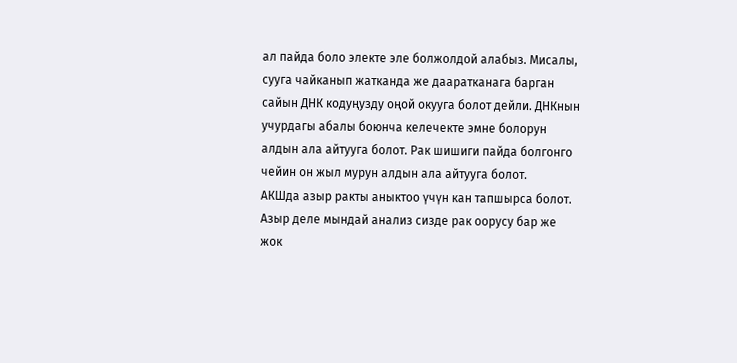ал пайда боло электе эле болжолдой алабыз. Мисалы, сууга чайканып жатканда же дааратканага барган сайын ДНК кодуңузду оңой окууга болот дейли. ДНКнын учурдагы абалы боюнча келечекте эмне болорун алдын ала айтууга болот. Рак шишиги пайда болгонго чейин он жыл мурун алдын ала айтууга болот.
АКШда азыр ракты аныктоо үчүн кан тапшырса болот. Азыр деле мындай анализ сизде рак оорусу бар же жок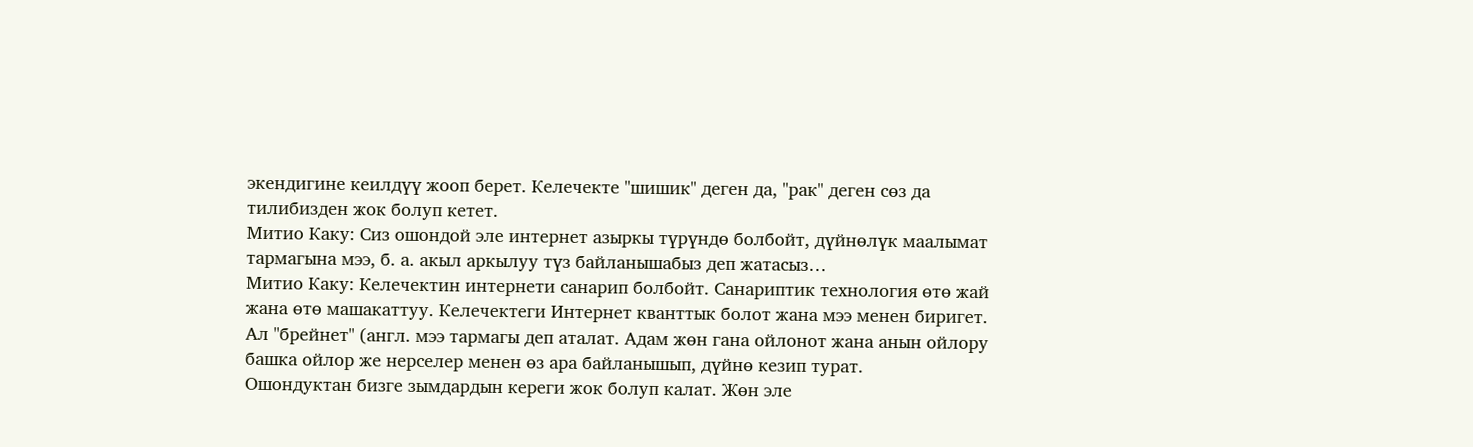экендигине кеилдүү жооп берет. Келечекте "шишик" деген да, "рак" деген сөз да тилибизден жок болуп кетет.
Митио Каку: Сиз ошондой эле интернет азыркы түрүндө болбойт, дүйнөлүк маалымат тармагына мээ, б. а. акыл аркылуу түз байланышабыз деп жатасыз…
Митио Каку: Келечектин интернети санарип болбойт. Санариптик технология өтө жай жана өтө машакаттуу. Келечектеги Интернет кванттык болот жана мээ менен биригет. Ал "брейнет" (англ. мээ тармагы деп аталат. Адам жөн гана ойлонот жана анын ойлору башка ойлор же нерселер менен өз ара байланышып, дүйнө кезип турат.
Ошондуктан бизге зымдардын кереги жок болуп калат. Жөн эле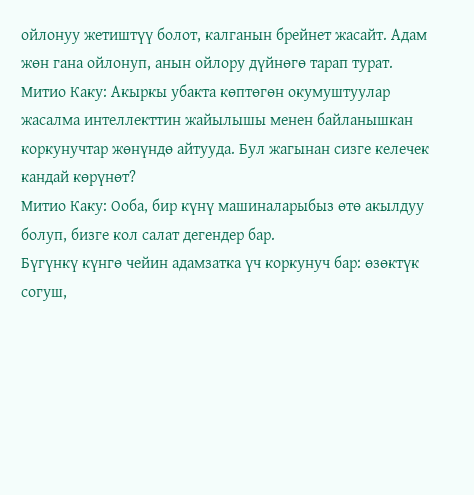ойлонуу жетиштүү болот, калганын брейнет жасайт. Адам жөн гана ойлонуп, анын ойлору дүйнөгө тарап турат.
Митио Каку: Акыркы убакта көптөгөн окумуштуулар жасалма интеллекттин жайылышы менен байланышкан коркунучтар жөнүндө айтууда. Бул жагынан сизге келечек кандай көрүнөт?
Митио Каку: Ооба, бир күнү машиналарыбыз өтө акылдуу болуп, бизге кол салат дегендер бар.
Бүгүнкү күнгө чейин адамзатка үч коркунуч бар: өзөктүк согуш,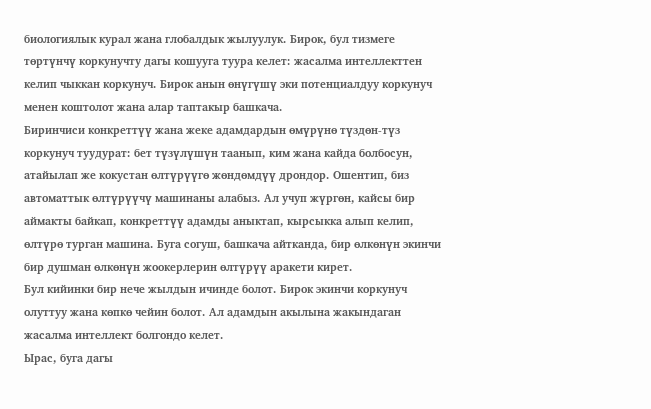биологиялык курал жана глобалдык жылуулук. Бирок, бул тизмеге төртүнчү коркунучту дагы кошууга туура келет: жасалма интеллекттен келип чыккан коркунуч. Бирок анын өнүгүшү эки потенциалдуу коркунуч менен коштолот жана алар таптакыр башкача.
Биринчиси конкреттүү жана жеке адамдардын өмүрүнө түздөн-түз коркунуч туудурат: бет түзүлүшүн таанып, ким жана кайда болбосун, атайылап же кокустан өлтүрүүгө жөндөмдүү дрондор. Ошентип, биз автоматтык өлтүрүүчү машинаны алабыз. Ал учуп жүргөн, кайсы бир аймакты байкап, конкреттүү адамды аныктап, кырсыкка алып келип, өлтүрө турган машина. Буга согуш, башкача айтканда, бир өлкөнүн экинчи бир душман өлкөнүн жоокерлерин өлтүрүү аракети кирет.
Бул кийинки бир нече жылдын ичинде болот. Бирок экинчи коркунуч олуттуу жана көпкө чейин болот. Ал адамдын акылына жакындаган жасалма интеллект болгондо келет.
Ырас, буга дагы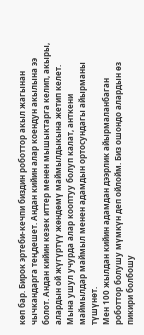көп бар. Бирок эртеби-кечпи биздин роботтор акыл жагынан чычкандарга теңдешет. Андан кийин алар коендун акылына ээ болот. Андан кийин кезек иттер менен мышыктарга келип, акыры, алардын ой жүгүртүү жөндөмү маймылдыкына жетип келет. Мына ушул учурда алар кооптуу болуп калат, анткени маймылдар маймыл менен адамдын ортосундагы айырманы түшүнөт.
Мен 100 жылдан кийин адамдан дээрлик айырмаланбаган роботтор болушу мүмкүн деп ойлойм. Биз ошондо алардын өз пикири болбошу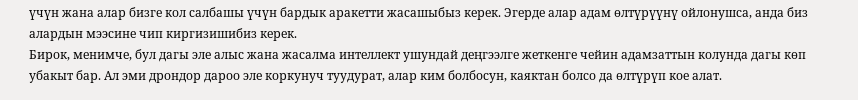үчүн жана алар бизге кол салбашы үчүн бардык аракетти жасашыбыз керек. Эгерде алар адам өлтүрүүнү ойлонушса, анда биз алардын мээсине чип киргизишибиз керек.
Бирок, менимче, бул дагы эле алыс жана жасалма интеллект ушундай деңгээлге жеткенге чейин адамзаттын колунда дагы көп убакыт бар. Ал эми дрондор дароо эле коркунуч туудурат, алар ким болбосун, каяктан болсо да өлтүрүп кое алат.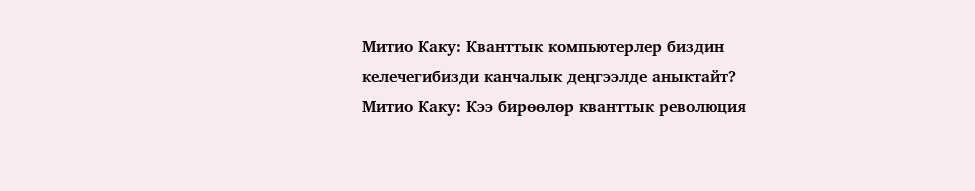Митио Каку: Кванттык компьютерлер биздин келечегибизди канчалык деңгээлде аныктайт?
Митио Каку: Кээ бирөөлөр кванттык революция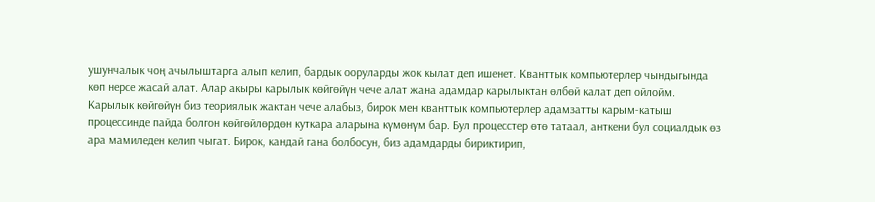ушунчалык чоң ачылыштарга алып келип, бардык ооруларды жок кылат деп ишенет. Кванттык компьютерлер чындыгында көп нерсе жасай алат. Алар акыры карылык көйгөйүн чече алат жана адамдар карылыктан өлбөй калат деп ойлойм.
Карылык көйгөйүн биз теориялык жактан чече алабыз, бирок мен кванттык компьютерлер адамзатты карым-катыш процессинде пайда болгон көйгөйлөрдөн куткара аларына күмөнүм бар. Бул процесстер өтө татаал, анткени бул социалдык өз ара мамиледен келип чыгат. Бирок, кандай гана болбосун, биз адамдарды бириктирип,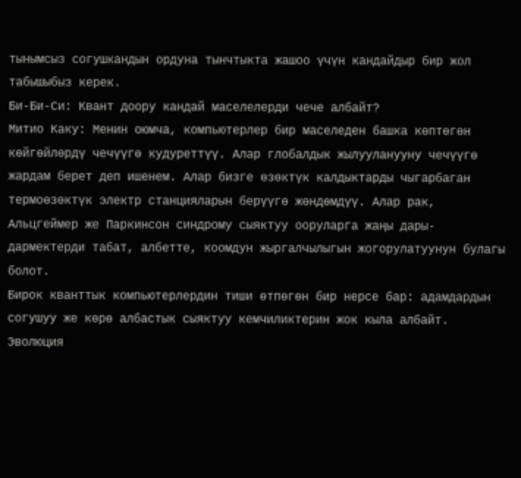тынымсыз согушкандын ордуна тынчтыкта жашоо үчүн кандайдыр бир жол табышыбыз керек.
Би-Би-Си: Квант доору кандай маселелерди чече албайт?
Митио Каку: Менин оюмча, компьютерлер бир маселеден башка көптөгөн көйгөйлөрдү чечүүгө кудуреттүү. Алар глобалдык жылууланууну чечүүгө жардам берет деп ишенем. Алар бизге өзөктүк калдыктарды чыгарбаган термоөзөктүк электр станцияларын берүүгө жөндөмдүү. Алар рак, Альцгеймер же Паркинсон синдрому сыяктуу ооруларга жаңы дары-дармектерди табат, албетте, коомдун жыргалчылыгын жогорулатуунун булагы болот.
Бирок кванттык компьютерлердин тиши өтпөгөн бир нерсе бар: адамдардын согушуу же көрө албастык сыяктуу кемчиликтерин жок кыла албайт.
Эволюция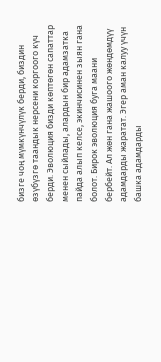бизге чоң мүмкүнчүлүк берди, биздин өзүбүзгө таандык нерсени коргоого күч берди. Эволюция бизди көптөгөн сапаттар менен сыйлады, алардын бир адамзатка пайда алып келсе, экинчисинен зыян гана болот. Бирок эволюция буга маани бербейт. Ал жөн гана жашоого жөндөмдүү адамдарды жаратат. Эгер аман калуу үчүн башка адамдарды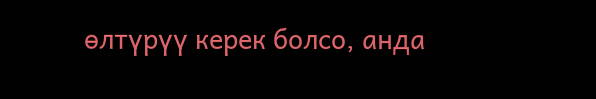өлтүрүү керек болсо, анда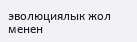эволюциялык жол менен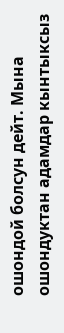ошондой болсун дейт. Мына ошондуктан адамдар кынтыксыз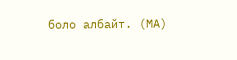боло албайт. (МА)